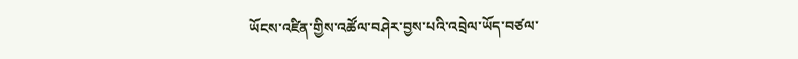ཡོངས་འཛིན་གྱིས་འཚོལ་བཤེར་བྱས་པའི་འབྲེལ་ཡོད་བཙལ་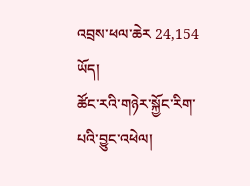འབྲས་ཕལ་ཆེར 24,154 ཡོད།
ཚོང་རའི་གཉེར་སྐྱོང་རིག་པའི་བྱུང་འཕེལ།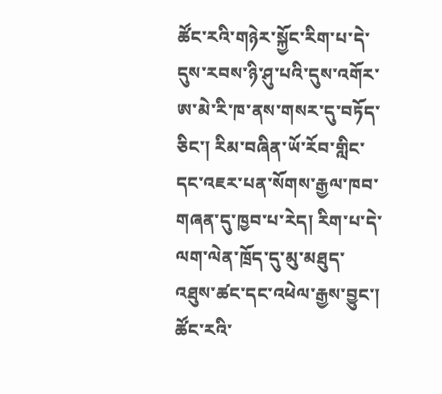ཚོང་རའི་གཉེར་སྐྱོང་རིག་པ་དེ་དུས་རབས་ཉི་ཤུ་པའི་དུས་འགོར་ཨ་མེ་རི་ཁ་ནས་གསར་དུ་བཏོད་ཅིང་། རིམ་བཞིན་ཡོ་རོབ་གླིང་དང་འཇར་པན་སོགས་རྒྱལ་ཁབ་གཞན་དུ་ཁྱབ་པ་རེད། རིག་པ་དེ་ལག་ལེན་ཁྲོད་དུ་མུ་མཐུད་འཐུས་ཚང་དང་འཕེལ་རྒྱས་བྱུང་། ཚོང་རའི་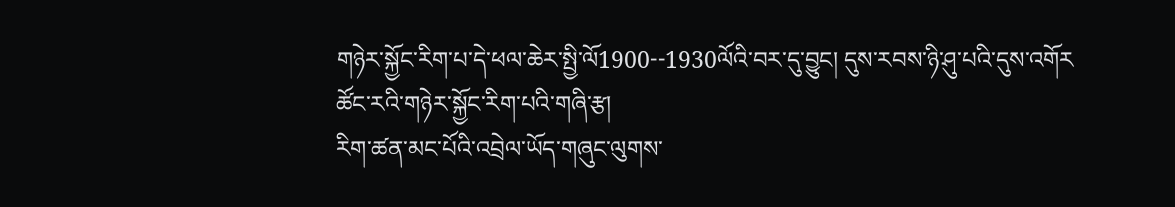གཉེར་སྐྱོང་རིག་པ་དེ་ཕལ་ཆེར་སྤྱི་ལོ1900--1930ལོའི་བར་དུ་བྱུང། དུས་རབས་ཉི་ཤུ་པའི་དུས་འགོར
ཚོང་རའི་གཉེར་སྐྱོང་རིག་པའི་གཞི་རྩ།
རིག་ཚན་མང་པོའི་འབྲེལ་ཡོད་གཞུང་ལུགས་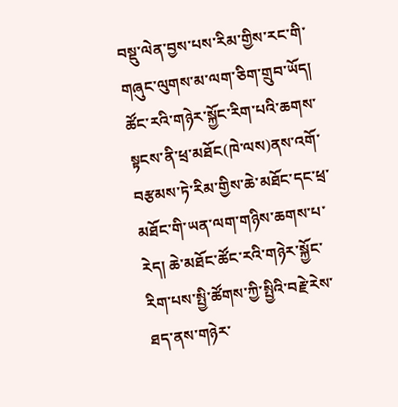བསྡུ་ལེན་བྱས་པས་རིམ་གྱིས་རང་གི་གཞུང་ལུགས་མ་ལག་ཅིག་གྲུབ་ཡོད། ཚོང་རའི་གཉེར་སྐྱོང་རིག་པའི་ཆགས་སྟངས་ནི་ཕྲ་མཐོང(ཁེ་ལས)ནས་འགོ་བརྩམས་ཏེ་རིམ་གྱིས་ཆེ་མཐོང་དང་ཕྲ་མཐོང་གི་ཡན་ལག་གཉིས་ཆགས་པ་རེད། ཆེ་མཐོང་ཚོང་རའི་གཉེར་སྐྱོང་རིག་པས་སྤྱི་ཚོགས་ཀྱི་སྤྱིའི་བརྗེ་རེས་ཐད་ནས་གཉེར་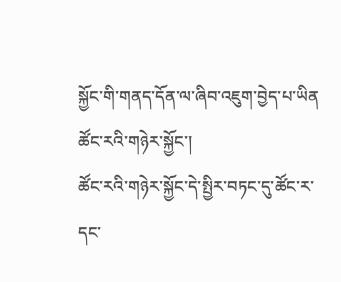སྐྱོང་གི་གནད་དོན་ལ་ཞིབ་འཇུག་བྱེད་པ་ཡིན
ཚོང་རའི་གཉེར་སྐྱོང་།
ཚོང་རའི་གཉེར་སྐྱོང་དེ་སྤྱིར་བཏང་དུ་ཚོང་ར་དང་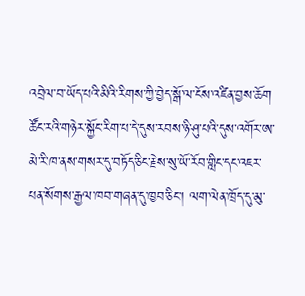འབྲེལ་བ་ཡོད་པའི་མིའི་རིགས་ཀྱི་བྱེད་སྒོ་ལ་ངོས་འཛིན་བྱས་ཆོག ཚོང་རའི་གཉེར་སྐྱོང་རིག་པ་དེ་དུས་རབས་ཉི་ཤུ་པའི་དུས་འགོར་ཨ་མེ་རི་ཁ་ནས་གསར་དུ་བཏོད་ཅིང་རྗེས་སུ་ཡོ་རོབ་གླིང་དང་འཇར་པན་སོགས་རྒྱལ་ཁབ་གཞན་དུ་ཁྱབ་ཅིང་། ལག་ལེན་ཁྲོད་དུ་མུ་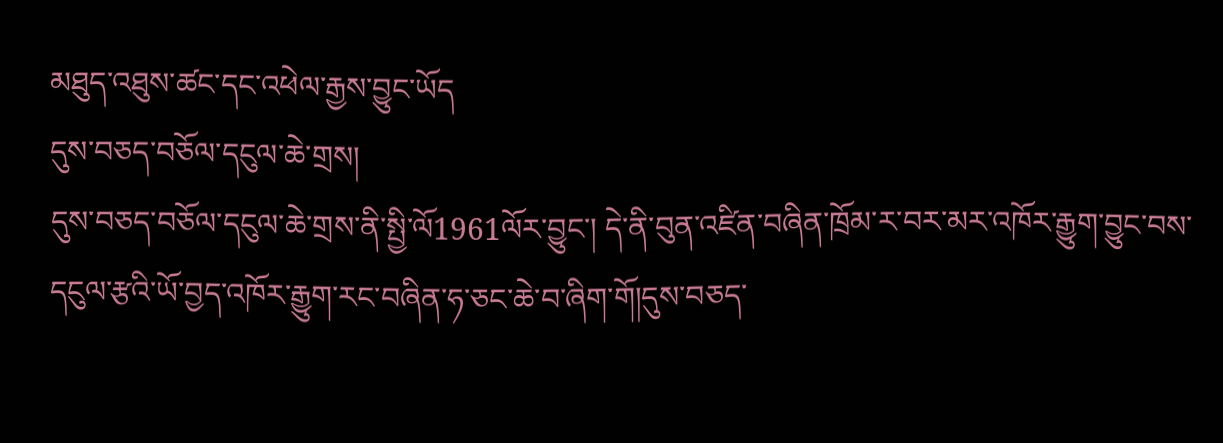མཐུད་འཐུས་ཚང་དང་འཕེལ་རྒྱས་བྱུང་ཡོད
དུས་བཅད་བཅོལ་དངུལ་ཆེ་གྲས།
དུས་བཅད་བཅོལ་དངུལ་ཆེ་གྲས་ནི་སྤྱི་ལོ1961ལོར་བྱུང་། དེ་ནི་བུན་འཛིན་བཞིན་ཁྲོམ་ར་བར་མར་འཁོར་རྒྱུག་བྱུང་བས་དངུལ་རྩའི་ཡོ་བྱད་འཁོར་རྒྱུག་རང་བཞིན་ཧ་ཅང་ཆེ་བ་ཞིག་གོ།དུས་བཅད་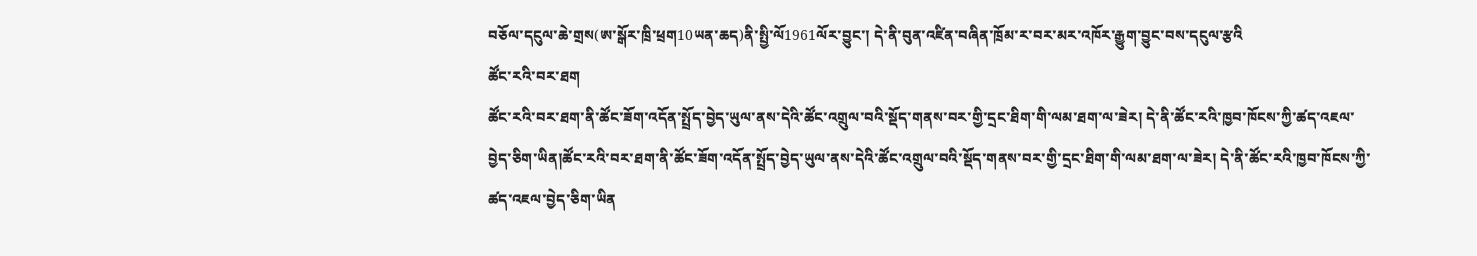བཅོལ་དངུལ་ཆེ་གྲས(ཨ་སྒོར་ཁྲི་ཕྲག10ཡན་ཆད)ནི་སྤྱི་ལོ1961ལོར་བྱུང་། དེ་ནི་བུན་འཛིན་བཞིན་ཁྲོམ་ར་བར་མར་འཁོར་རྒྱུག་བྱུང་བས་དངུལ་རྩའི
ཚོང་རའི་བར་ཐག
ཚོང་རའི་བར་ཐག་ནི་ཚོང་ཟོག་འདོན་སྤྲོད་བྱེད་ཡུལ་ནས་དེའི་ཚོང་འགྲུལ་བའི་སྡོད་གནས་བར་གྱི་དྲང་ཐིག་གི་ལམ་ཐག་ལ་ཟེར། དེ་ནི་ཚོང་རའི་ཁྱབ་ཁོངས་ཀྱི་ཚད་འཇལ་བྱེད་ཅིག་ཡིན།ཚོང་རའི་བར་ཐག་ནི་ཚོང་ཟོག་འདོན་སྤྲོད་བྱེད་ཡུལ་ནས་དེའི་ཚོང་འགྲུལ་བའི་སྡོད་གནས་བར་གྱི་དྲང་ཐིག་གི་ལམ་ཐག་ལ་ཟེར། དེ་ནི་ཚོང་རའི་ཁྱབ་ཁོངས་ཀྱི་ཚད་འཇལ་བྱེད་ཅིག་ཡིན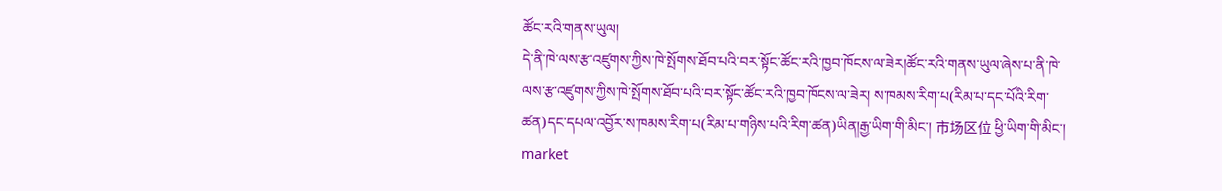ཚོང་རའི་གནས་ཡུལ།
དེ་ནི་ཁེ་ལས་རྩ་འཛུགས་ཀྱིས་ཁེ་སྤོགས་ཐོབ་པའི་བར་སྟོང་ཚོང་རའི་ཁྱབ་ཁོངས་ལ་ཟེར།ཚོང་རའི་གནས་ཡུལ་ཞེས་པ་ནི་ཁེ་ལས་རྩ་འཛུགས་ཀྱིས་ཁེ་སྤོགས་ཐོབ་པའི་བར་སྟོང་ཚོང་རའི་ཁྱབ་ཁོངས་ལ་ཟེར། ས་ཁམས་རིག་པ(རིམ་པ་དང་པོའི་རིག་ཚན)དང་དཔལ་འབྱོར་ས་ཁམས་རིག་པ(རིམ་པ་གཉིས་པའི་རིག་ཚན)ཡིན།རྒྱ་ཡིག་གི་མིང་། 市场区位 ཕྱི་ཡིག་གི་མིང་། market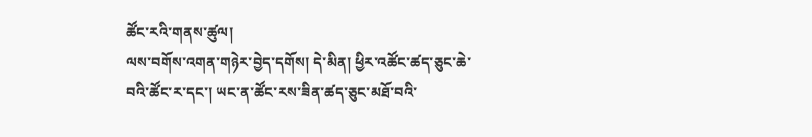ཚོང་རའི་གནས་ཚུལ།
ལས་བགོས་འགན་གཉེར་བྱེད་དགོས། དེ་མིན། ཕྱིར་འཚོང་ཚད་ཅུང་ཆེ་བའི་ཚོང་ར་དང་། ཡང་ན་ཚོང་རས་ཟིན་ཚད་ཅུང་མཐོ་བའི་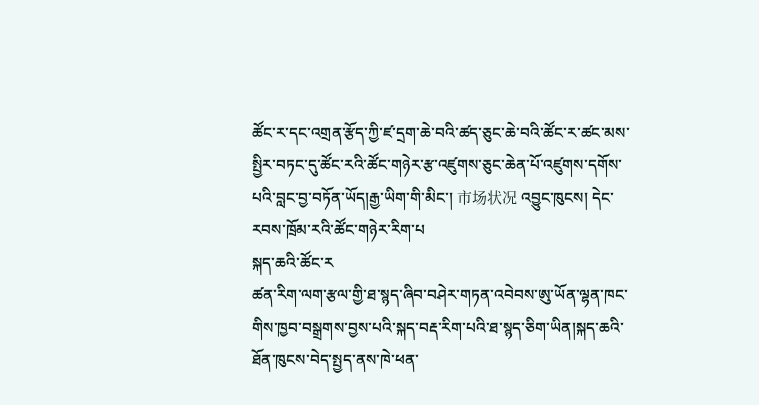ཚོང་ར་དང་འགྲན་རྩོད་ཀྱི་ཛ་དྲག་ཆེ་བའི་ཚད་ཅུང་ཆེ་བའི་ཚོང་ར་ཚང་མས་སྤྱིར་བཏང་དུ་ཚོང་རའི་ཚོང་གཉེར་རྩ་འཛུགས་ཅུང་ཆེན་པོ་འཛུགས་དགོས་པའི་བླང་བྱ་བཏོན་ཡོད།རྒྱ་ཡིག་གི་མིང་། 市场状况 འབྱུང་ཁུངས། དེང་རབས་ཁྲོམ་རའི་ཚོང་གཉེར་རིག་པ
སྐད་ཆའི་ཚོང་ར
ཚན་རིག་ལག་རྩལ་གྱི་ཐ་སྙད་ཞིབ་བཤེར་གཏན་འབེབས་ཨུ་ཡོན་ལྷན་ཁང་གིས་ཁྱབ་བསྒྲགས་བྱས་པའི་སྐད་བརྡ་རིག་པའི་ཐ་སྙད་ཅིག་ཡིན།སྐད་ཆའི་ཐོན་ཁུངས་བེད་སྤྱད་ནས་ཁེ་ཕན་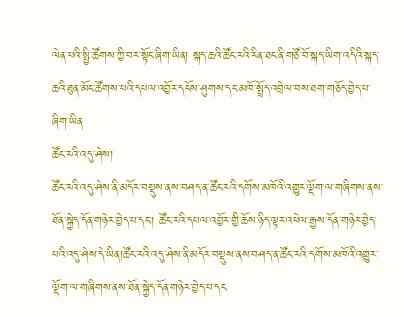ལེན་པའི་སྤྱི་ཚོགས་ཀྱི་བར་སྟོང་ཞིག་ཡིན། སྐད་ཆའི་ཚོང་རའི་རིན་ཐང་ནི་གཙོ་བོ་སྐད་ཡིག་འདིའི་སྐད་ཆའི་ཐུན་མོང་ཚོགས་པའི་དཔལ་འབྱོར་དངོས་ཤུགས་དང་མཁོ་སྤྲོད་འབྲེལ་བས་ཐག་གཅོད་བྱེད་པ་ཞིག་ཡིན
ཚོང་རའི་འདུ་ཤེས།
ཚོང་རའི་འདུ་ཤེས་ནི་མདོར་བསྡུས་ནས་བཤད་ན་ཚོང་རའི་དགོས་མཁོའི་འགྱུར་ལྡོག་ལ་གཞིགས་ནས་ཐོན་སྐྱེད་དོན་གཉེར་བྱེད་པ་དང་། ཚོང་རའི་དཔལ་འབྱོར་གྱི་ཆོས་ཉིད་ལྟར་འཕེལ་རྒྱས་དོན་གཉེར་བྱེད་པའི་འདུ་ཤེས་དེ་ཡིན།ཚོང་རའི་འདུ་ཤེས་ནི་མདོར་བསྡུས་ནས་བཤད་ན་ཚོང་རའི་དགོས་མཁོའི་འགྱུར་ལྡོག་ལ་གཞིགས་ནས་ཐོན་སྐྱེད་དོན་གཉེར་བྱེད་པ་དང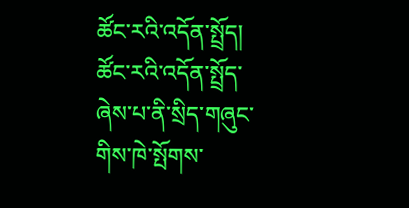ཚོང་རའི་འདོན་སྤྲོད།
ཚོང་རའི་འདོན་སྤྲོད་ཞེས་པ་ནི་སྲིད་གཞུང་གིས་ཁེ་སྤོགས་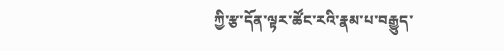ཀྱི་རྩ་དོན་ལྟར་ཚོང་རའི་རྣམ་པ་བརྒྱུད་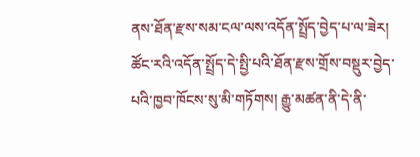ནས་ཐོན་རྫས་སམ་ངལ་ལས་འདོན་སྤྲོད་བྱེད་པ་ལ་ཟེར། ཚོང་རའི་འདོན་སྤྲོད་དེ་སྤྱི་པའི་ཐོན་རྫས་གྲོས་བསྡུར་བྱེད་པའི་ཁྱབ་ཁོངས་སུ་མི་གཏོགས། རྒྱུ་མཚན་ནི་དེ་ནི་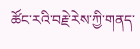ཚོང་རའི་བརྗེ་རེས་ཀྱི་གནད་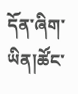དོན་ཞིག་ཡིན།ཚོང་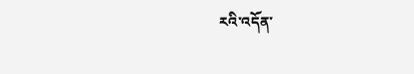རའི་འདོན་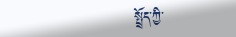སྤྲོད་ཀྱི་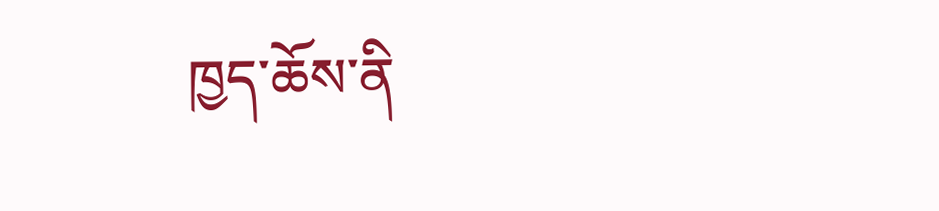ཁྱད་ཆོས་ནི